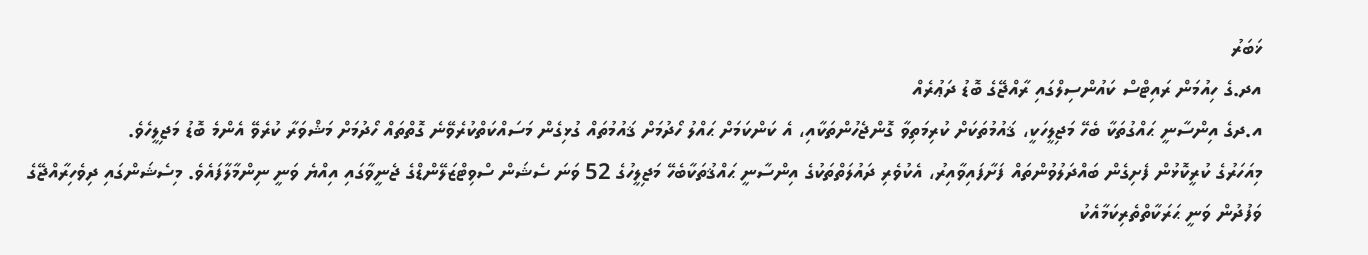ޚަބަރު
އދ.ގެ ހިއުމަން ރައިޓްސް ކައުންސިލްގައި ރާއްޖޭގެ ބޮޑު ދަޢުރެއް
އ.ދގެ އިންސާނީ ޙައްގުތަކާ ބެހޭ މަޖިލީހަކީ، ޤައުމުތަކަށް ކުރިމަތިވާ ގޮންޖެހުންތަކާއި، އެ ކަންކަމަށް ޙައްލު ހޯދުމަށް ޤައުމުތައް ގުޅިގެން މަސައްކަތްކުރެވޭނެ ގޮތްތައް ހޯދުމަށް މަޝްވަރާ ކުރެވޭ އެންމެ ބޮޑު މަޖިލީހެވެ.
މިއަހަރުގެ ކުރީކޮޅުން ފެށިގެން ބައްދަލުވުންތައް ފަށާފައިވާއިރު، އެކުވެރި ދައުލަތްތަކުގެ އިންސާނީ ޙައްޤުތަކާބެހޭ މަޖިލީހުގެ 52 ވަނަ ސެޝަން ސްވިޓްޒަލޭންޑްގެ ޖެނީވާގައި އިއްޔެ ވަނީ ނިންމާލާފައެވެ. މިސެޝަންގައި ދިވެހިރާއްޖޭގެ ވަފުދުން ވަނީ ޙަރަކާތްތެރިކަމާއެކު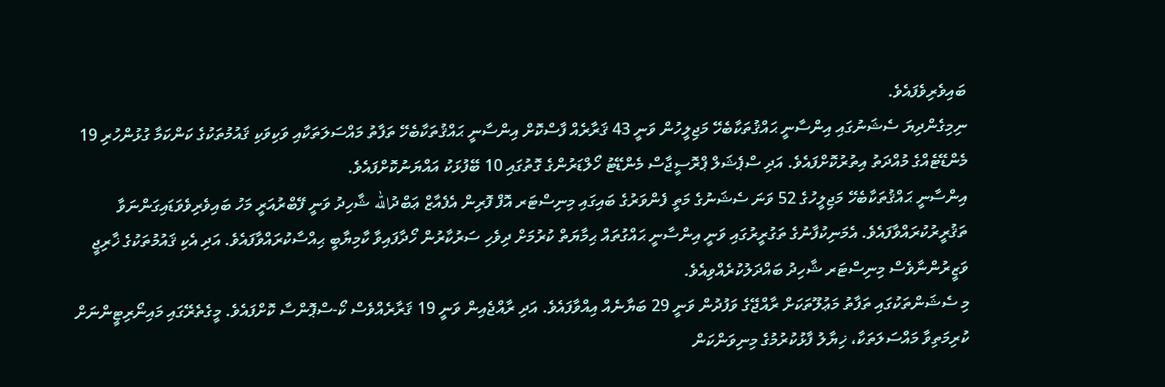ބައިވެރިވެފައެވެ.
ނިމިގެންދިޔަ ސެޝަނުގައި އިންސާނީ ޙައްޤުތަކާބެހޭ މަޖިލީހުން ވަނީ 43 ޤަރާރެއް ފާސްކޮށް އިންސާނީ ޙައްޤުތަކާބެހޭ ތަފާތު މައްސަލަތަކާއި ވަކިވަކި ޤައުމުތަކުގެ ކަންކަމާ ގުޅުންހުރި 19 މެންޑޭޓެއްގެ މުއްދަތު އިތުރުކޮށްފައެވެ. އަދި ސްޕެޝަލް ޕްރޮސީޖާސް މެންޑޭޓު ހޯލްޑަރުންގެ ގޮތުގައި 10 ބޭފުޅަކު އައްޔަނުކޮށްފައެވެ.
އިންސާނީ ޙައްޤުތަކާބެހޭ މަޖިލީހުގެ 52 ވަނަ ސެޝަނުގެ މަތީ ފެންވަރުގެ ބައިގައި މިނިސްޓަރ އޮފް ފޮރިން އެފެއާޒް ޢަބްދުالله ޝާހިދު ވަނީ ފޭބްރުއަރީ މަހު ބައިވެރިވެވަޑައިގަންނަވާ ތަޤުރީރުކުރައްވާފައެވެ. އެމަނިކުފާނުގެ ތަގުރީރުގައި ވަނީ އިންސާނީ ޙައްގުތައް ޙިމާޔަތް ކުރުމަށް ދިވެހި ސަރުކާރުން ހޯދާފައިވާ ކާމިޔާބީ ޙިއްސާކުރައްވާފައެވެ. އަދި އެކި ޤައުމުތަކުގެ ޚާރިޖީ ވަޒީރުންނާވެސް މިނިސްޓަރ ޝާހިދު ބައްދަލުކުރެއްވިއެވެ.
މި ސެޝަންތަކުގައި ތަފާތު މަޢުލޫތަކަށް ރާއްޖޭގެ ވަފުދުން ވަނީ 29 ބަޔާނެއް އިއްވާފައެވެ. އަދި ރާއްޖެއިން ވަނީ 19 ޤަރާރެއްވެސް ކޯ-ސްޕޮންސާ ކޮށްފައެވެ. މީގެތެރޭގައި މައިނޯރިޓީންނަށް ކުރިމަތިވާ މައްސަލަތަކާ، ޚިޔާލު ފާޅުކުރުމުގެ މިނިވަންކަން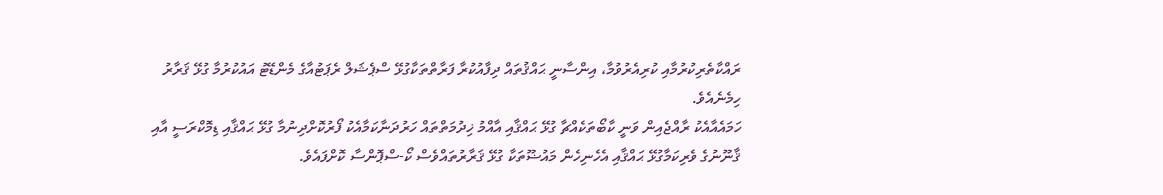ރައްކާތެރިކުރުމާއި ކުރިއެރުވުމާ، އިންސާނީ ޙައްޤުތައް ދިފާއުކުރާ ފަރާތްތަކާގުޅޭ ސްޕެޝަލް ރެޕަޓުއާގެ މެންޑޭޓު އައުކުރުމާ ގުޅޭ ޤަރާރު ހިމެނެއެވެ.
ހަމައެއާއެކު ރާއްޖެއިން ވަނީ ކާބޯތަކެއްޗާ ގުޅޭ ޙައްޤާއި އާއްމު ޚިދުމަތްތައް ހަރުދަނާކަމާއެކު ފޯރުކޮށްދިނުމާ ގުޅޭ ޙައްޤާއި ޑިމޮކްރަސީ އާއި ޤާނޫނުގެ ވެރިކަމާގުޅޭ ޙައްޤާއި އެހެނިހެން މައުޟޫތަކާ ގުޅޭ ޤަރާރުތައްވެސް ކޯ-ސްޕޮންސާ ކޮށްފައެވެ.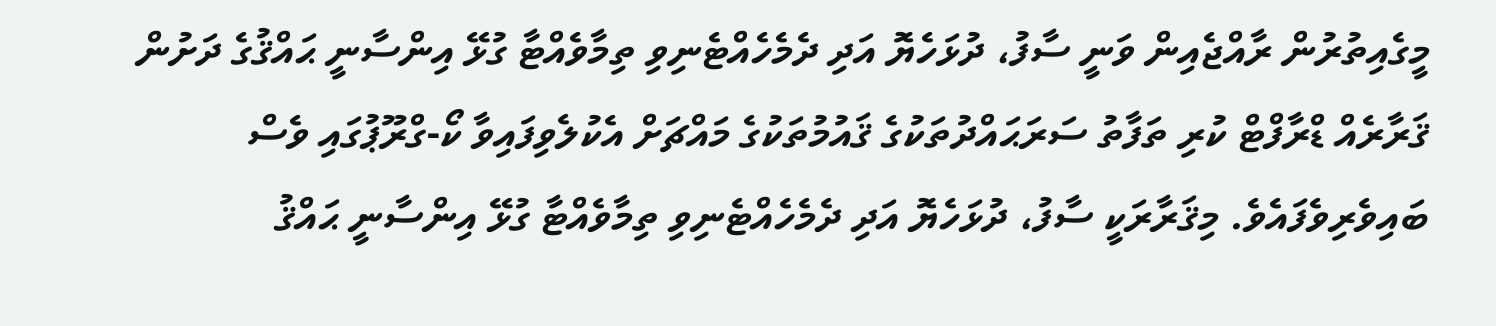މީގެއިތުރުން ރާއްޖެއިން ވަނީ ސާފު، ދުޅަހެޔޮ އަދި ދެމެހެއްޓެނިވި ތިމާވެއްޓާ ގުޅޭ އިންސާނީ ޙައްޤުގެ ދަށުން ޤަރާރެއް ޑްރާފްޓް ކުރި ތަފާތު ސަރަޙައްދުތަކުގެ ޤައުމުތަކުގެ މައްޗަށް އެކުލެވިފައިވާ ކޯ-ގްރޫޕުގައި ވެސް ބައިވެރިވެފައެވެ. މިޤަރާރަކީ ސާފު، ދުޅަހެޔޮ އަދި ދެމެހެއްޓެނިވި ތިމާވެއްޓާ ގުޅޭ އިންސާނީ ޙައްޤު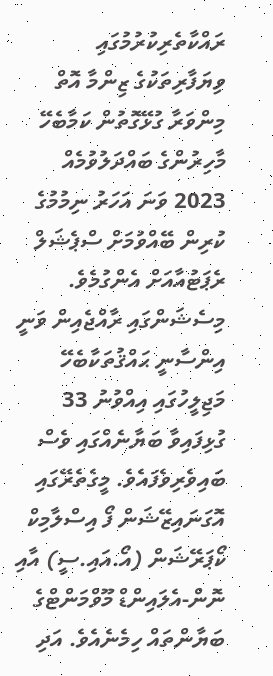ރައްކާތެރިކުރުމުގައި ވިޔަފާރިތަކުގެ ޒިންމާ އޮތް މިންވަރާ ގުޅޭގޮތުން ކަމާބެހޭ މާހިރުންގެ ބައްދަލުވުމެއް 2023 ވަނަ އަހަރު ނިމުމުގެ ކުރިން ބޭއްވުމަށް ސްޕެޝަލް ރެޕަޓުއާއަށް އެންގުމެވެ.
މިސެޝަންގައި ރާއްޖެއިން ވަނީ އިންސާނީ ޙައްޤުތަކާބެހޭ މަޖިލީހުގައި އިއްވުނު 33 ގުޅިފައިވާ ބަޔާނެއްގައި ވެސް ބައިވެރިވެފައެވެ. މީގެތެރޭގައި އޮގަނައިޒޭޝަން ފޯ އިސްލާމިކް ކޯޕަރޭޝަން (އޯ.އައި.ސީ) އާއި ނޮން-އެލައިންޑް މޫވްމަންޓްގެ ބަޔާންތައް ހިމެނެއެވެ. އަދި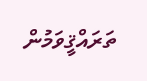ތަރައްޤީވަމުން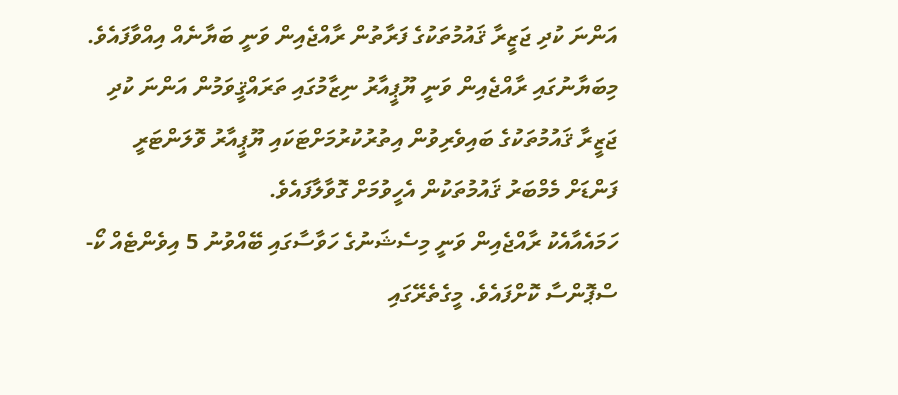އަންނަ ކުދި ޖަޒީރާ ޤައުމުތަކުގެ ފަރާތުން ރާއްޖެއިން ވަނީ ބަޔާނެއް އިއްވާފައެވެ.
މިބަޔާނުގައި ރާއްޖެއިން ވަނީ ޔޫޕީއާރު ނިޒާމުގައި ތަރައްޤީވަމުން އަންނަ ކުދި ޖަޒީރާ ޤައުމުތަކުގެ ބައިވެރިވުން އިތުރުކުރުމަށްޓަކައި ޔޫޕީއާރު ވޮލަންޓަރީ ފަންޑަށް މެމްބަރު ޤައުމުތަކުން އެހީވުމަށް ގޮވާލާފައެވެ.
ހަމައެއާއެކު ރާއްޖެއިން ވަނީ މިސެޝަނުގެ ހަވާސާގައި ބޭއްވުނު 5 އިވެންޓެއް ކޯ-ސްޕޮންސާ ކޮށްފައެވެ. މީގެތެރޭގައި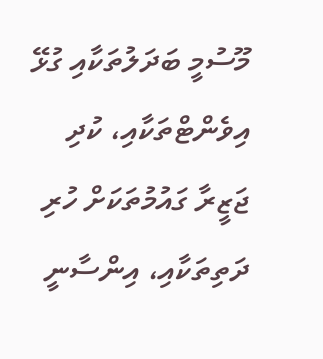މޫސުމީ ބަދަލުތަކާއި ގުޅޭ އިވެންޓްތަކާއި، ކުދި ޖަޒީރާ ގައުމުތަކަށް ހުރި ދަތިތަކާއި، އިންސާނީ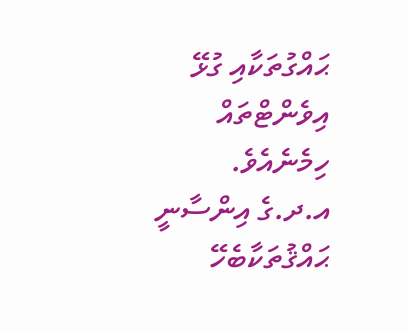ޙައްގުތަކާއި ގުޅޭ އިވެންޓްތައް ހިމެނެއެވެ.
އ.ދ.ގެ އިންސާނީ ޙައްޤުތަކާބެހޭ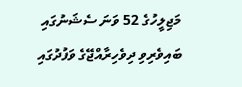މަޖިލީހުގެ 52 ވަނަ ސެޝަނުގައި ބައިވެރިވި ދިވެހިރާއްޖޭގެ ވަފުދުގައި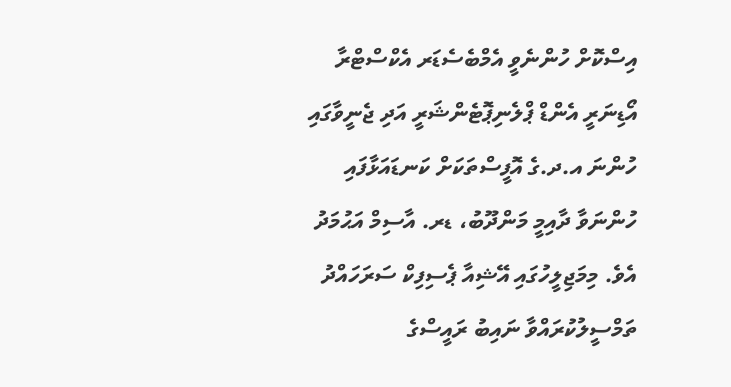އިސްކޮށް ހުންނެވީ އެމްބެސެޑަރ އެކްސްޓްރާ އޯޑިނަރީ އެންޑް ޕްލެނިޕޮޓެންޝަރީ އަދި ޖެނީވާގައި ހުންނަ އ.ދ.ގެ އޮފީސްތަކަށް ކަނޑައަޅާފައި ހުންނަވާ ދާއިމީ މަންދޫބު، ޑރ. އާސިމް އަޙުމަދު އެވެ. މިމަޖިލީހުގައި އޭޝިއާ ޕެސިފިކް ސަރަހައްދު ތަމްސީލުކުރައްވާ ނައިބު ރައީސްގެ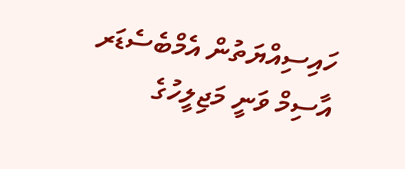ހައިސިއްޔަތުން އެމްބެސެޑަރ އާސިމް ވަނީ މަޖިލީހުގެ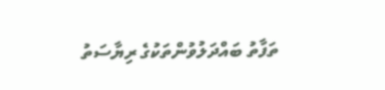ތަފާތު ބައްދަލުވުންތަކުގެ ރިޔާސަތު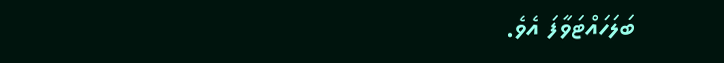ބަލަހައްޓަވާފަ އެވެ.